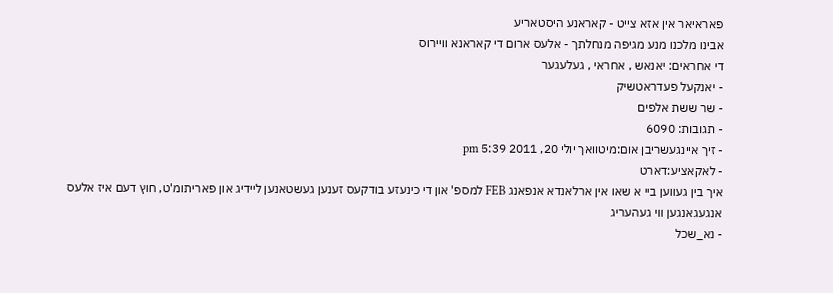פאראיאר אין אזא צייט - קאראנע היסטאריע
אבינו מלכנו מנע מגיפה מנחלתך - אלעס ארום די קאראנא וויירוס
די אחראים: יאנאש , אחראי , געלעגער
- יאנקעל פעדראטשיק
- שר ששת אלפים
- תגובות: 6090
- זיך איינגעשריבן אום:מיטוואך יולי 20, 2011 5:39 pm
- לאקאציע:דארט
איך בין געווען ביי א שאו אין ארלאנדא אנפאנג FEB למספ' און די כינעזע בודקעס זענען געשטאנען ליידיג און פאריתומ'ט, חוץ דעם איז אלעס אנגעגאנגען ווי געהעריג
- נא_שכל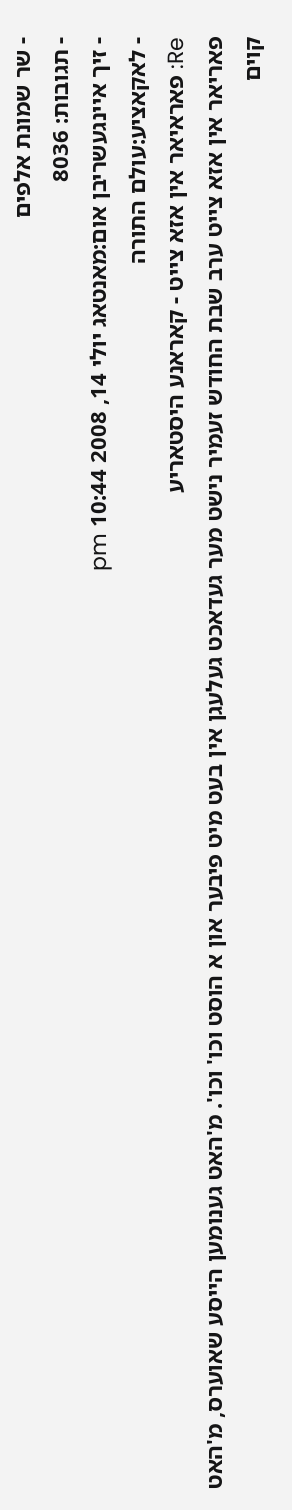- שר שמונת אלפים
- תגובות: 8036
- זיך איינגעשריבן אום:מאנטאג יולי 14, 2008 10:44 pm
- לאקאציע:עולם התורה
Re: פאראיאר אין אזא צייט - קאראנע היסטאריע
פאריאר אין אזא צייט ערב שבת החודש זעמיר נישט מער געדאכט געלעגן אין בעט מיט פיבער און א הוסט וכו' וכו'. מ'האט גענומען הייסע שאוערס, מ'האט קוים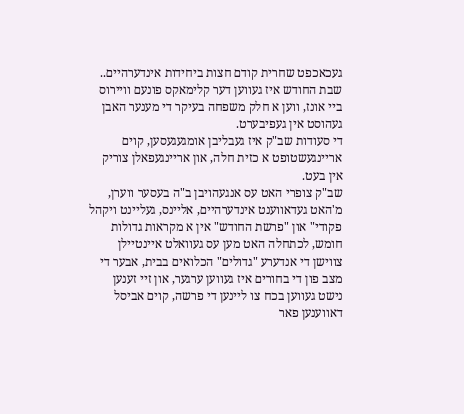געכאכפט שחרית קודם חצות ביחידות אינדערהיים..
שבת החודש איז געווען דער קלימאקס פונעם וויירוס ביי אונז, ווען א חלק משפחה בעיקר די מענער האבן געהוסט אין געפיבערט.
די סעודות שב"ק איז געבליבן אומגעגעסען, קוים אריינגעשטופט א כזית חלה, און אריינגעפאלן צוריק אין בעט.
שב"ק צופרי האט עס אנגעהויבן ב"ה בעסער ווערן, מ'האט געדאווענט אינדערהיים, אליינס, געליינט ויקהל פקודי" און "פרשת החודש" אין א מקראות גדולות חומש, לכתחלה האט מען עס געוואלט איינטיילן צווישן די אנדערע "גדולים" הכלואים בבית, אבער די מצב פון די בחורים איז געווען ערגער, און זיי זענען נישט געווען בכח צו ליינען די פרשה, קוים אביסל דאווענען פאר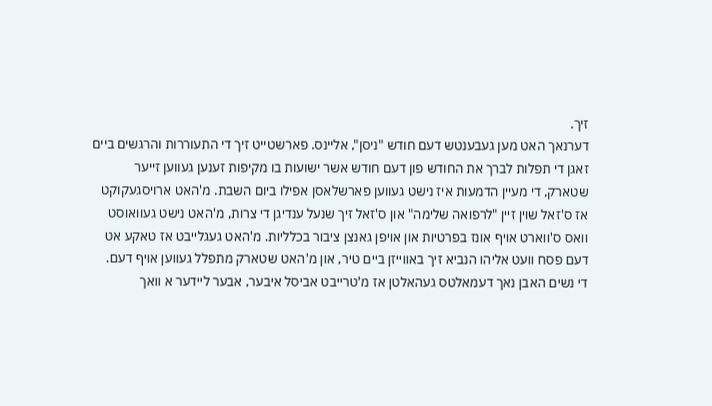זיך.
דערנאך האט מען געבענטש דעם חודש "ניסן", אליינס. פארשטייט זיך די התעוררות והרגשים ביים זאגן די תפלות לברך את החודש פון דעם חודש אשר ישועות בו מקיפות זענען געווען זייער שטארק, די מעיין הדמעות איז נישט געווען פארשלאסן אפילו ביום השבת. מ'האט ארויסגעקוקט אז ס'זאל שוין זיין "לרפואה שלימה" און ס'זאל זיך שנעל ענדיגן די צרות, מ'האט נישט געוואוסט וואס ס'ווארט אויף אונז בפרטיות און אויפן גאנצן ציבור בכלליות. מ'האט געגלייבט אז טאקע אט דעם פסח וועט אליהו הנביא זיך באווייזן ביים טיר, און מ'האט שטארק מתפלל געווען אויף דעם.
די נשים האבן נאך דעמאלטס געהאלטן אז מ'טרייבט אביסל איבער, אבער ליידער א וואך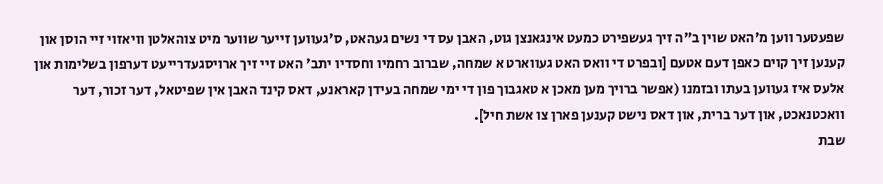שפעטער ווען מ'האט שוין ב"ה זיך געשפירט כמעט אינגאנצן גוט, האבן עס די נשים געהאט, ס'געווען זייער שווער מיט צוהאלטן וויאזוי זיי הוסן און קענען זיך קוים כאפן דעם אטעם [ובפרט די וואס האט געווארט א שמחה, שברוב רחמיו וחסדיו יתב' האט זיי זיך ארויסגעדרייעט דערפון בשלימות און אלעס איז געווען בעתו ובזמנו (אפשר ברויך מען מאכן א טאגבוך פון די ימי שמחה בעידן קאראנע, דאס קינד האבן אין שפיטאל, דער זכור, דער וואכטנאכט, און דער ברית, און דאס נישט קענען פארן צו אשת חיל].
שבת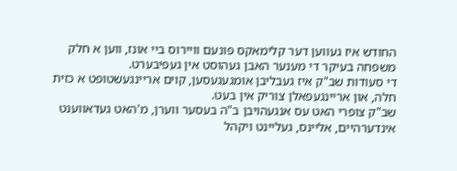החודש איז געווען דער קלימאקס פונעם וויירוס ביי אונז, ווען א חלק משפחה בעיקר די מענער האבן געהוסט אין געפיבערט.
די סעודות שב"ק איז געבליבן אומגעגעסען, קוים אריינגעשטופט א כזית חלה, און אריינגעפאלן צוריק אין בעט.
שב"ק צופרי האט עס אנגעהויבן ב"ה בעסער ווערן, מ'האט געדאווענט אינדערהיים, אליינס, געליינט ויקהל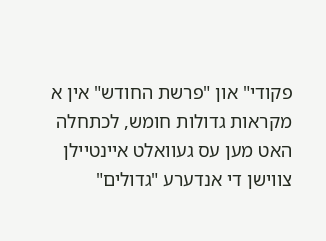פקודי" און "פרשת החודש" אין א מקראות גדולות חומש, לכתחלה האט מען עס געוואלט איינטיילן צווישן די אנדערע "גדולים"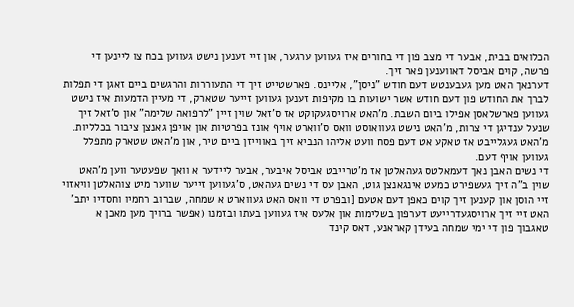הכלואים בבית, אבער די מצב פון די בחורים איז געווען ערגער, און זיי זענען נישט געווען בכח צו ליינען די פרשה, קוים אביסל דאווענען פאר זיך.
דערנאך האט מען געבענטש דעם חודש "ניסן", אליינס. פארשטייט זיך די התעוררות והרגשים ביים זאגן די תפלות לברך את החודש פון דעם חודש אשר ישועות בו מקיפות זענען געווען זייער שטארק, די מעיין הדמעות איז נישט געווען פארשלאסן אפילו ביום השבת. מ'האט ארויסגעקוקט אז ס'זאל שוין זיין "לרפואה שלימה" און ס'זאל זיך שנעל ענדיגן די צרות, מ'האט נישט געוואוסט וואס ס'ווארט אויף אונז בפרטיות און אויפן גאנצן ציבור בכלליות. מ'האט געגלייבט אז טאקע אט דעם פסח וועט אליהו הנביא זיך באווייזן ביים טיר, און מ'האט שטארק מתפלל געווען אויף דעם.
די נשים האבן נאך דעמאלטס געהאלטן אז מ'טרייבט אביסל איבער, אבער ליידער א וואך שפעטער ווען מ'האט שוין ב"ה זיך געשפירט כמעט אינגאנצן גוט, האבן עס די נשים געהאט, ס'געווען זייער שווער מיט צוהאלטן וויאזוי זיי הוסן און קענען זיך קוים כאפן דעם אטעם [ובפרט די וואס האט געווארט א שמחה, שברוב רחמיו וחסדיו יתב' האט זיי זיך ארויסגעדרייעט דערפון בשלימות און אלעס איז געווען בעתו ובזמנו (אפשר ברויך מען מאכן א טאגבוך פון די ימי שמחה בעידן קאראנע, דאס קינד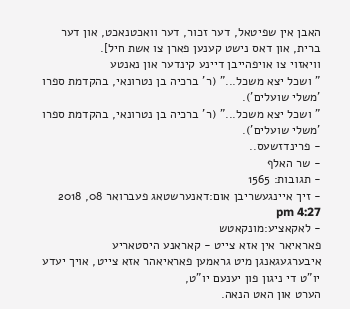האבן אין שפיטאל, דער זכור, דער וואכטנאכט, און דער ברית, און דאס נישט קענען פארן צו אשת חיל].
וויאזוי צו אויפהייבן דיינע קינדער און נאנטע
" ושכל יצא משכל..." (ר' ברכיה בן נטרונאי, בהקדמת ספרו 'משלי שועלים').
" ושכל יצא משכל..." (ר' ברכיה בן נטרונאי, בהקדמת ספרו 'משלי שועלים').
- פרינדזשעס..
- שר האלף
- תגובות: 1565
- זיך איינגעשריבן אום:דאנערשטאג פעברואר 08, 2018 4:27 pm
- לאקאציע:מונקאטש
פאראיאר אין אזא צייט - קאראנע היסטאריע
איבערגעגאנגן מיט גראמען פאראיאהר אזא צייט, אויך יעדע יו"ט די ניגון פון יענעם יו"ט,
הערט און האט הנאה.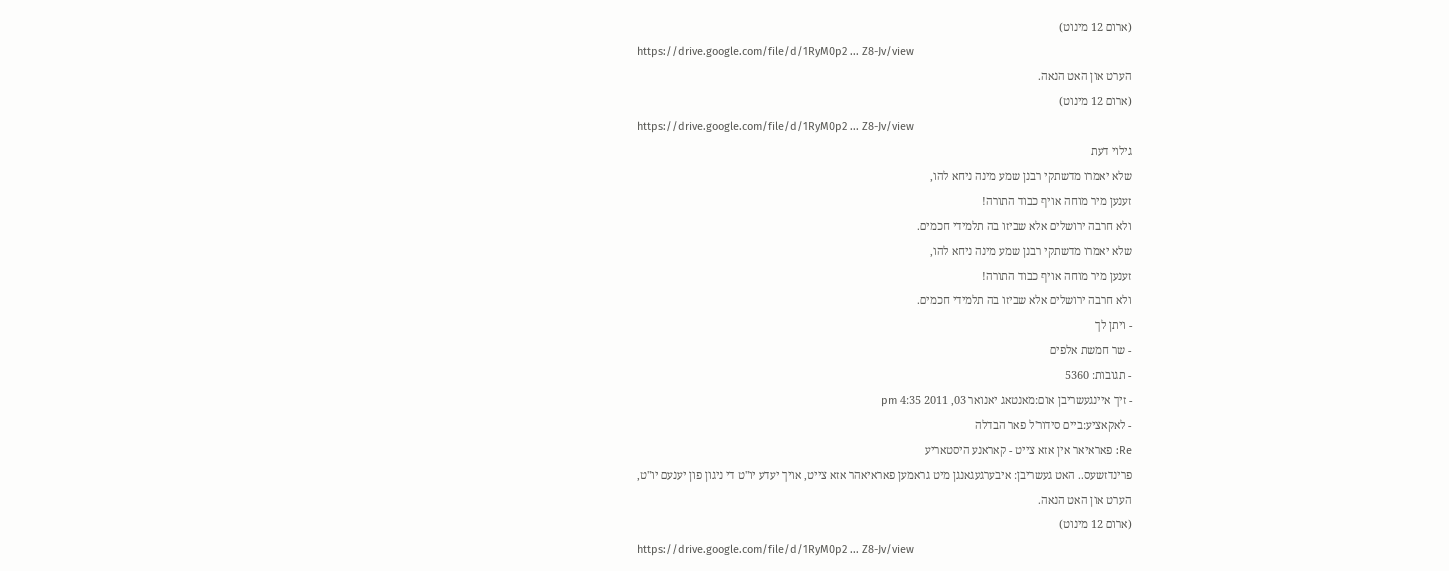(ארום 12 מינוט)
https://drive.google.com/file/d/1RyM0p2 ... Z8-Jv/view
הערט און האט הנאה.
(ארום 12 מינוט)
https://drive.google.com/file/d/1RyM0p2 ... Z8-Jv/view
גילוי דעת
שלא יאמרו מדשתקי רבנן שמע מינה ניחא להו,
זענען מיר מוחה אויף כבוד התורה!
ולא חרבה ירושלים אלא שביזו בה תלמידי חכמים.
שלא יאמרו מדשתקי רבנן שמע מינה ניחא להו,
זענען מיר מוחה אויף כבוד התורה!
ולא חרבה ירושלים אלא שביזו בה תלמידי חכמים.
- ויתן לך
- שר חמשת אלפים
- תגובות: 5360
- זיך איינגעשריבן אום:מאנטאג יאנואר 03, 2011 4:35 pm
- לאקאציע:ביים סידור'ל פאר הבדלה
Re: פאראיאר אין אזא צייט - קאראנע היסטאריע
פרינדזשעס.. האט געשריבן: איבערגעגאנגן מיט גראמען פאראיאהר אזא צייט, אויך יעדע יו"ט די ניגון פון יענעם יו"ט,
הערט און האט הנאה.
(ארום 12 מינוט)
https://drive.google.com/file/d/1RyM0p2 ... Z8-Jv/view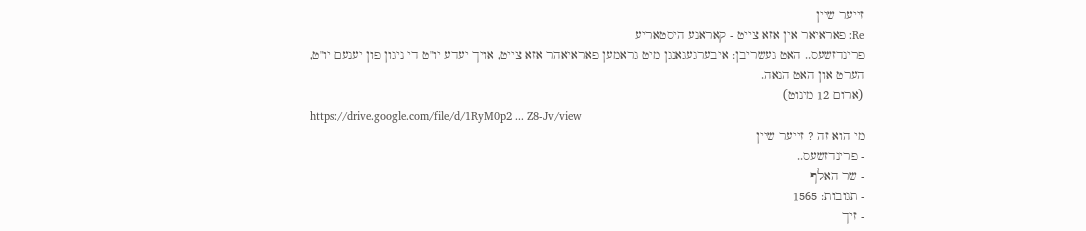זייער שיין
Re: פאראיאר אין אזא צייט - קאראנע היסטאריע
פרינדזשעס.. האט געשריבן: איבערגעגאנגן מיט גראמען פאראיאהר אזא צייט, אויך יעדע יו"ט די ניגון פון יענעם יו"ט,
הערט און האט הנאה.
(ארום 12 מינוט)
https://drive.google.com/file/d/1RyM0p2 ... Z8-Jv/view
מי הוא זה ? זייער שיין
- פרינדזשעס..
- שר האלף
- תגובות: 1565
- זיך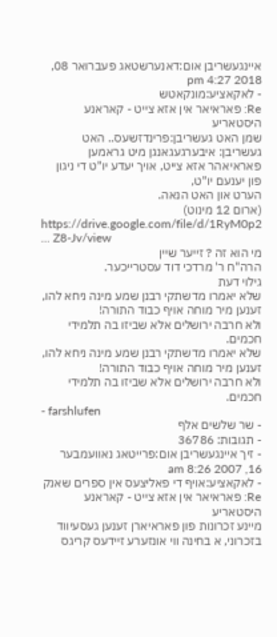איינגעשריבן אום:דאנערשטאג פעברואר 08, 2018 4:27 pm
- לאקאציע:מונקאטש
Re: פאראיאר אין אזא צייט - קאראנע היסטאריע
שמן האט געשריבן:פרינדזשעס.. האט געשריבן: איבערגעגאנגן מיט גראמען פאראיאהר אזא צייט, אויך יעדע יו"ט די ניגון פון יענעם יו"ט,
הערט און האט הנאה.
(ארום 12 מינוט)
https://drive.google.com/file/d/1RyM0p2 ... Z8-Jv/view
מי הוא זה ? זייער שיין
הרה"ח ר' מרדכי דוד עסטרייכער.
גילוי דעת
שלא יאמרו מדשתקי רבנן שמע מינה ניחא להו,
זענען מיר מוחה אויף כבוד התורה!
ולא חרבה ירושלים אלא שביזו בה תלמידי חכמים.
שלא יאמרו מדשתקי רבנן שמע מינה ניחא להו,
זענען מיר מוחה אויף כבוד התורה!
ולא חרבה ירושלים אלא שביזו בה תלמידי חכמים.
- farshlufen
- שר שלשים אלף
- תגובות: 36786
- זיך איינגעשריבן אום:פרייטאג נאוועמבער 16, 2007 8:26 am
- לאקאציע:אויף די פאליצעס אין ספרים שאנק
Re: פאראיאר אין אזא צייט - קאראנע היסטאריע
מיינע זכרונות פון פאראיארן זענען געסעיווד בזכרוני, א בחינה ווי אונזערע זיידעס קריגס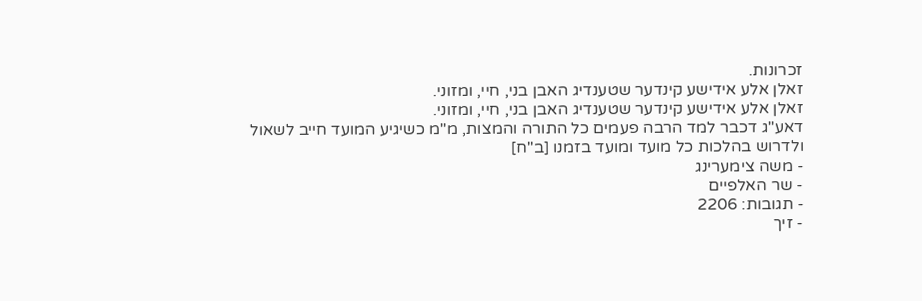זכרונות.
זאלן אלע אידישע קינדער שטענדיג האבן בני, חיי, ומזוני.
זאלן אלע אידישע קינדער שטענדיג האבן בני, חיי, ומזוני.
דאע"ג דכבר למד הרבה פעמים כל התורה והמצות, מ"מ כשיגיע המועד חייב לשאול ולדרוש בהלכות כל מועד ומועד בזמנו [ב"ח]
- משה צימערינג
- שר האלפיים
- תגובות: 2206
- זיך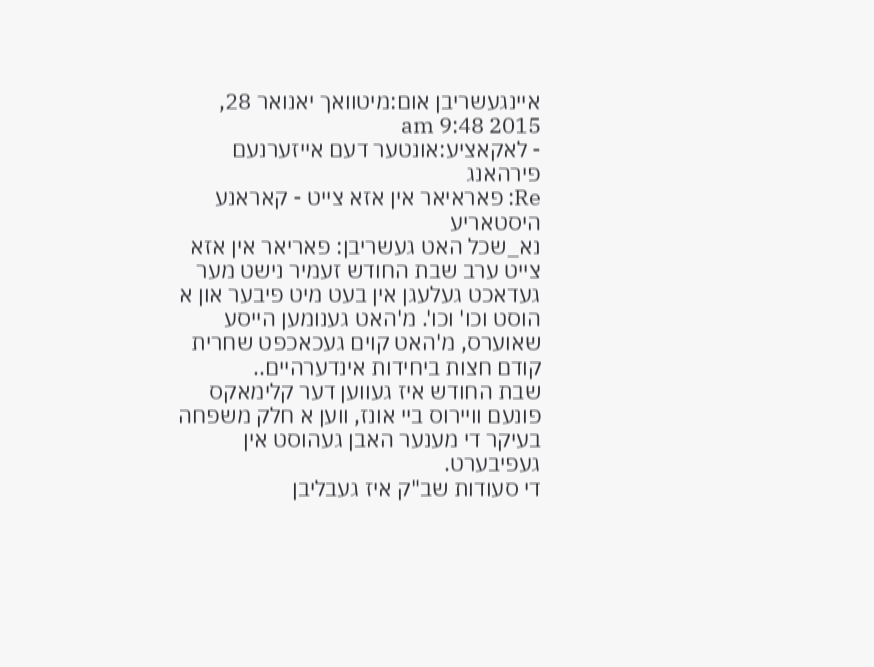איינגעשריבן אום:מיטוואך יאנואר 28, 2015 9:48 am
- לאקאציע:אונטער דעם אייזערנעם פירהאנג
Re: פאראיאר אין אזא צייט - קאראנע היסטאריע
נא_שכל האט געשריבן: פאריאר אין אזא צייט ערב שבת החודש זעמיר נישט מער געדאכט געלעגן אין בעט מיט פיבער און א הוסט וכו' וכו'. מ'האט גענומען הייסע שאוערס, מ'האט קוים געכאכפט שחרית קודם חצות ביחידות אינדערהיים..
שבת החודש איז געווען דער קלימאקס פונעם וויירוס ביי אונז, ווען א חלק משפחה בעיקר די מענער האבן געהוסט אין געפיבערט.
די סעודות שב"ק איז געבליבן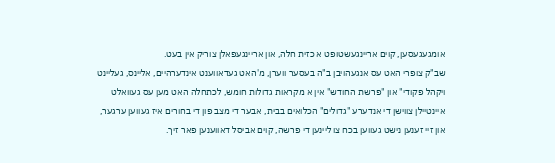אומגעגעסען, קוים אריינגעשטופט א כזית חלה, און אריינגעפאלן צוריק אין בעט.
שב"ק צופרי האט עס אנגעהויבן ב"ה בעסער ווערן, מ'האט געדאווענט אינדערהיים, אליינס, געליינט ויקהל פקודי" און "פרשת החודש" אין א מקראות גדולות חומש, לכתחלה האט מען עס געוואלט איינטיילן צווישן די אנדערע "גדולים" הכלואים בבית, אבער די מצב פון די בחורים איז געווען ערגער, און זיי זענען נישט געווען בכח צו ליינען די פרשה, קוים אביסל דאווענען פאר זיך.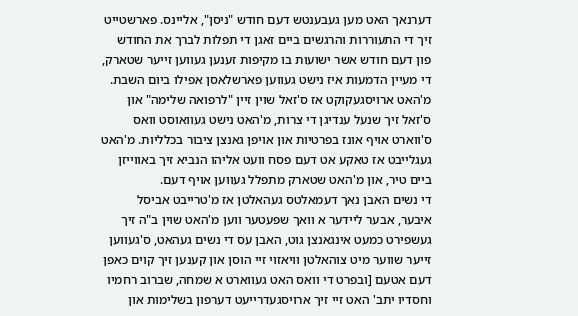דערנאך האט מען געבענטש דעם חודש "ניסן", אליינס. פארשטייט זיך די התעוררות והרגשים ביים זאגן די תפלות לברך את החודש פון דעם חודש אשר ישועות בו מקיפות זענען געווען זייער שטארק, די מעיין הדמעות איז נישט געווען פארשלאסן אפילו ביום השבת. מ'האט ארויסגעקוקט אז ס'זאל שוין זיין "לרפואה שלימה" און ס'זאל זיך שנעל ענדיגן די צרות, מ'האט נישט געוואוסט וואס ס'ווארט אויף אונז בפרטיות און אויפן גאנצן ציבור בכלליות. מ'האט געגלייבט אז טאקע אט דעם פסח וועט אליהו הנביא זיך באווייזן ביים טיר, און מ'האט שטארק מתפלל געווען אויף דעם.
די נשים האבן נאך דעמאלטס געהאלטן אז מ'טרייבט אביסל איבער, אבער ליידער א וואך שפעטער ווען מ'האט שוין ב"ה זיך געשפירט כמעט אינגאנצן גוט, האבן עס די נשים געהאט, ס'געווען זייער שווער מיט צוהאלטן וויאזוי זיי הוסן און קענען זיך קוים כאפן דעם אטעם [ובפרט די וואס האט געווארט א שמחה, שברוב רחמיו וחסדיו יתב' האט זיי זיך ארויסגעדרייעט דערפון בשלימות און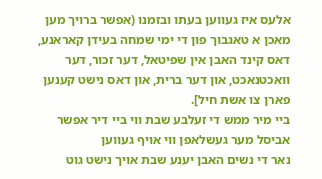אלעס איז געווען בעתו ובזמנו (אפשר ברויך מען מאכן א טאגבוך פון די ימי שמחה בעידן קאראנע, דאס קינד האבן אין שפיטאל, דער זכור, דער וואכטנאכט, און דער ברית, און דאס נישט קענען פארן צו אשת חיל].
ביי מיר ממש די זעלבע שבת ווי ביי דיר אפשר אביסל מער געשלאפן ווי אויף געווען
נאר די נשים האבן יענע שבת אויך נישט גוט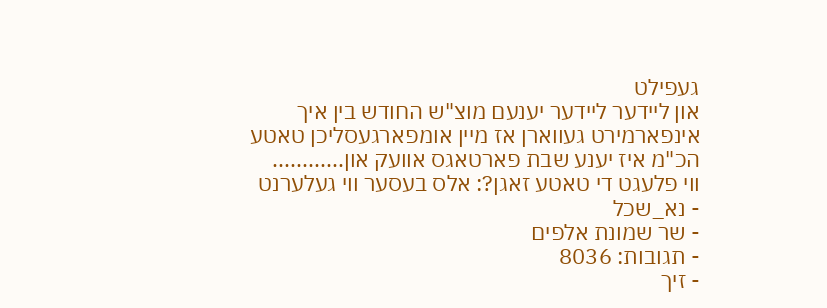געפילט
און ליידער ליידער יענעם מוצ"ש החודש בין איך אינפארמירט געווארן אז מיין אומפארגעסליכן טאטע הכ"מ איז יענע שבת פארטאגס אוועק און............
ווי פלעגט די טאטע זאגן?: אלס בעסער ווי געלערנט
- נא_שכל
- שר שמונת אלפים
- תגובות: 8036
- זיך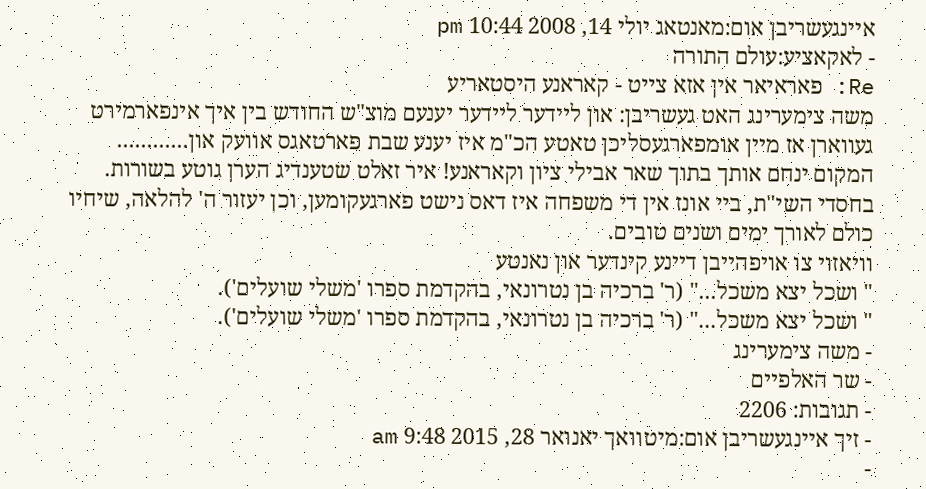איינגעשריבן אום:מאנטאג יולי 14, 2008 10:44 pm
- לאקאציע:עולם התורה
Re: פאראיאר אין אזא צייט - קאראנע היסטאריע
משה צימערינג האט געשריבן: און ליידער ליידער יענעם מוצ"ש החודש בין איך אינפארמירט געווארן אז מיין אומפארגעסליכן טאטע הכ"מ איז יענע שבת פארטאגס אוועק און............
המקום ינחם אותך בתוך שאר אבילי ציון וקאראנע! איר זאלט שטענדיג הערן גוטע בשורות.
בחסדי השי"ת, ביי אונז אין די משפחה איז דאס נישט פארגעקומען, וכן יעזור ה' להלאה, שיחיו כולם לאורך ימים ושנים טובים.
וויאזוי צו אויפהייבן דיינע קינדער און נאנטע
" ושכל יצא משכל..." (ר' ברכיה בן נטרונאי, בהקדמת ספרו 'משלי שועלים').
" ושכל יצא משכל..." (ר' ברכיה בן נטרונאי, בהקדמת ספרו 'משלי שועלים').
- משה צימערינג
- שר האלפיים
- תגובות: 2206
- זיך איינגעשריבן אום:מיטוואך יאנואר 28, 2015 9:48 am
-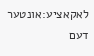לאקאציע:אונטער דעם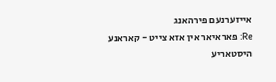אייזערנעם פירהאנג
Re: פאראיאר אין אזא צייט - קאראנע היסטאריע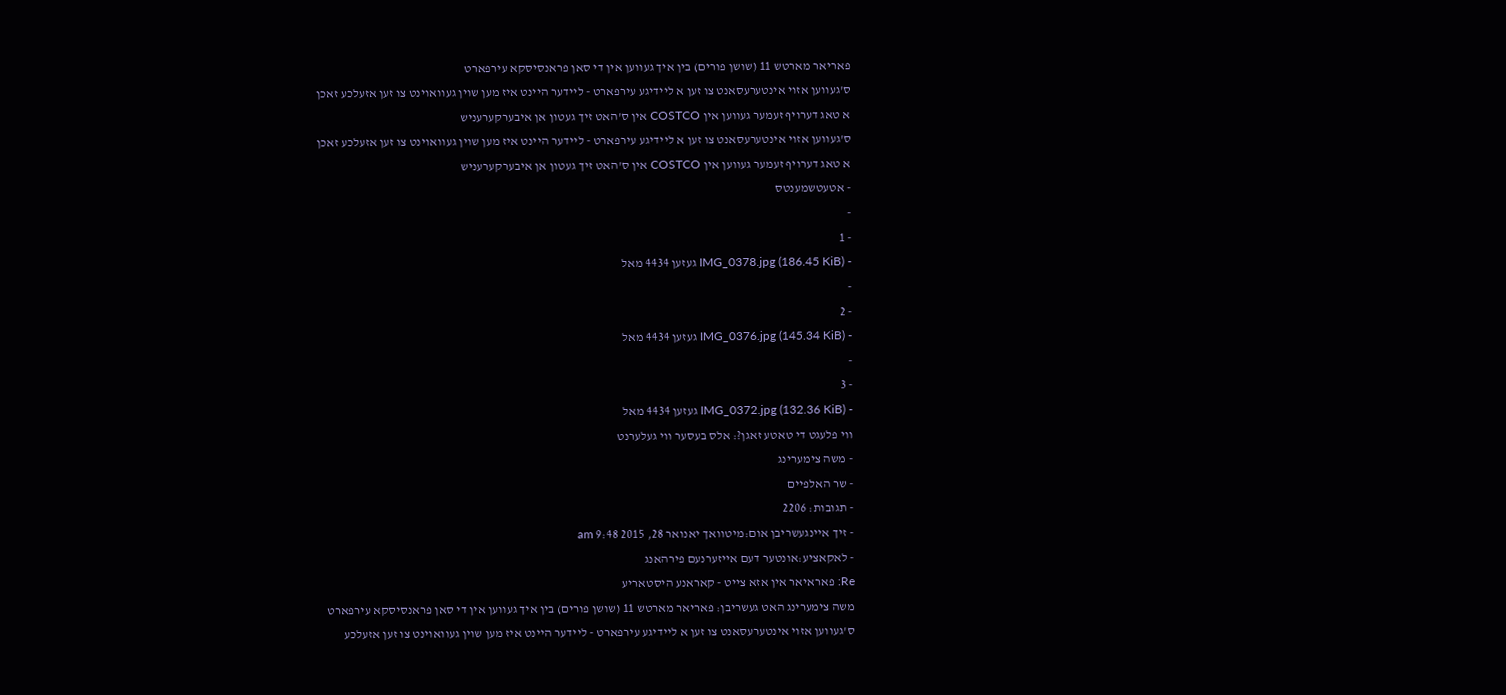פאריאר מארטש 11 (שושן פורים) בין איך געווען אין די סאן פראנסיסקא עירפארט
ס'געווען אזוי אינטערעסאנט צו זען א ליידיגע עירפארט - ליידער היינט איז מען שוין געוואוינט צו זען אזעלכע זאכן
א טאג דערויף זעמער געווען אין COSTCO אין ס'האט זיך געטון אן איבערקערעניש
ס'געווען אזוי אינטערעסאנט צו זען א ליידיגע עירפארט - ליידער היינט איז מען שוין געוואוינט צו זען אזעלכע זאכן
א טאג דערויף זעמער געווען אין COSTCO אין ס'האט זיך געטון אן איבערקערעניש
- אטעטשמענטס
-
- 1
- IMG_0378.jpg (186.45 KiB) געזען 4434 מאל
-
- 2
- IMG_0376.jpg (145.34 KiB) געזען 4434 מאל
-
- 3
- IMG_0372.jpg (132.36 KiB) געזען 4434 מאל
ווי פלעגט די טאטע זאגן?: אלס בעסער ווי געלערנט
- משה צימערינג
- שר האלפיים
- תגובות: 2206
- זיך איינגעשריבן אום:מיטוואך יאנואר 28, 2015 9:48 am
- לאקאציע:אונטער דעם אייזערנעם פירהאנג
Re: פאראיאר אין אזא צייט - קאראנע היסטאריע
משה צימערינג האט געשריבן: פאריאר מארטש 11 (שושן פורים) בין איך געווען אין די סאן פראנסיסקא עירפארט
ס'געווען אזוי אינטערעסאנט צו זען א ליידיגע עירפארט - ליידער היינט איז מען שוין געוואוינט צו זען אזעלכע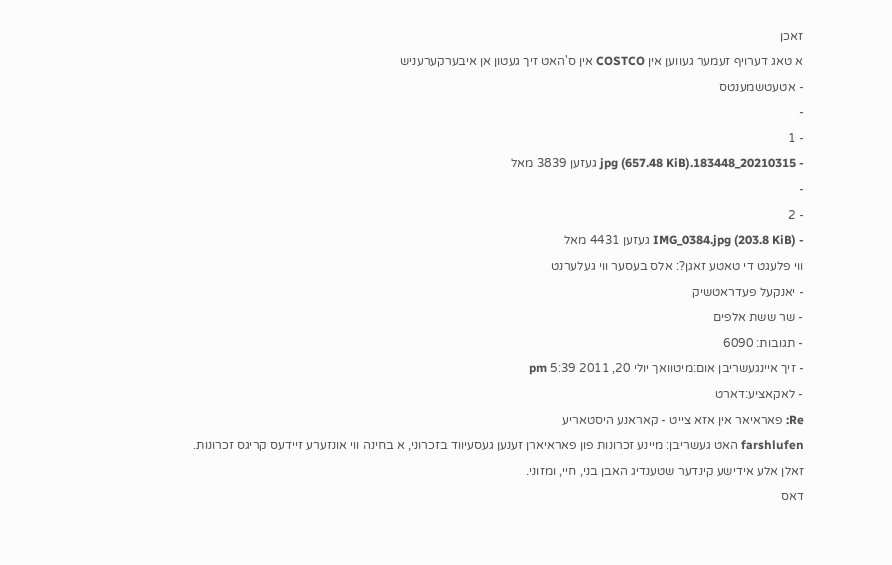זאכן
א טאג דערויף זעמער געווען אין COSTCO אין ס'האט זיך געטון אן איבערקערעניש
- אטעטשמענטס
-
- 1
- 20210315_183448.jpg (657.48 KiB) געזען 3839 מאל
-
- 2
- IMG_0384.jpg (203.8 KiB) געזען 4431 מאל
ווי פלעגט די טאטע זאגן?: אלס בעסער ווי געלערנט
- יאנקעל פעדראטשיק
- שר ששת אלפים
- תגובות: 6090
- זיך איינגעשריבן אום:מיטוואך יולי 20, 2011 5:39 pm
- לאקאציע:דארט
Re: פאראיאר אין אזא צייט - קאראנע היסטאריע
farshlufen האט געשריבן: מיינע זכרונות פון פאראיארן זענען געסעיווד בזכרוני, א בחינה ווי אונזערע זיידעס קריגס זכרונות.
זאלן אלע אידישע קינדער שטענדיג האבן בני, חיי, ומזוני.
דאס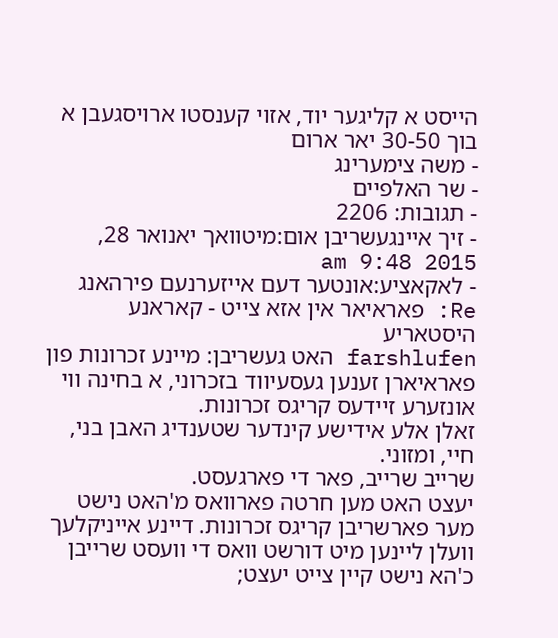הייסט א קליגער יוד, אזוי קענסטו ארויסגעבן א בוך 30-50 יאר ארום
- משה צימערינג
- שר האלפיים
- תגובות: 2206
- זיך איינגעשריבן אום:מיטוואך יאנואר 28, 2015 9:48 am
- לאקאציע:אונטער דעם אייזערנעם פירהאנג
Re: פאראיאר אין אזא צייט - קאראנע היסטאריע
farshlufen האט געשריבן: מיינע זכרונות פון פאראיארן זענען געסעיווד בזכרוני, א בחינה ווי אונזערע זיידעס קריגס זכרונות.
זאלן אלע אידישע קינדער שטענדיג האבן בני, חיי, ומזוני.
שרייב שרייב, פאר די פארגעסט.
יעצט האט מען חרטה פארוואס מ'האט נישט מער פארשריבן קריגס זכרונות. דיינע אייניקלעך וועלן ליינען מיט דורשט וואס די וועסט שרייבן
כ'הא נישט קיין צייט יעצט;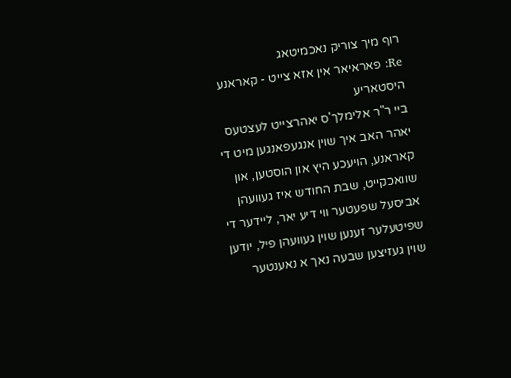רוף מיך צוריק נאכמיטאג
Re: פאראיאר אין אזא צייט - קאראנע היסטאריע
ביי ר"ר אלימלך'ס יאהרצייט לעצטעס יאהר האב איך שוין אנגעפאנגען מיט די קאראנע, הויעכע היץ און הוסטען, און שוואכקייט, שבת החודש איז געוועהן אביסעל שפעטער ווי דיע יאר, ליידער די שפיטעלער זענען שוין געוועהן פיל, יודען שוין געזיצען שבעה נאך א נאענטער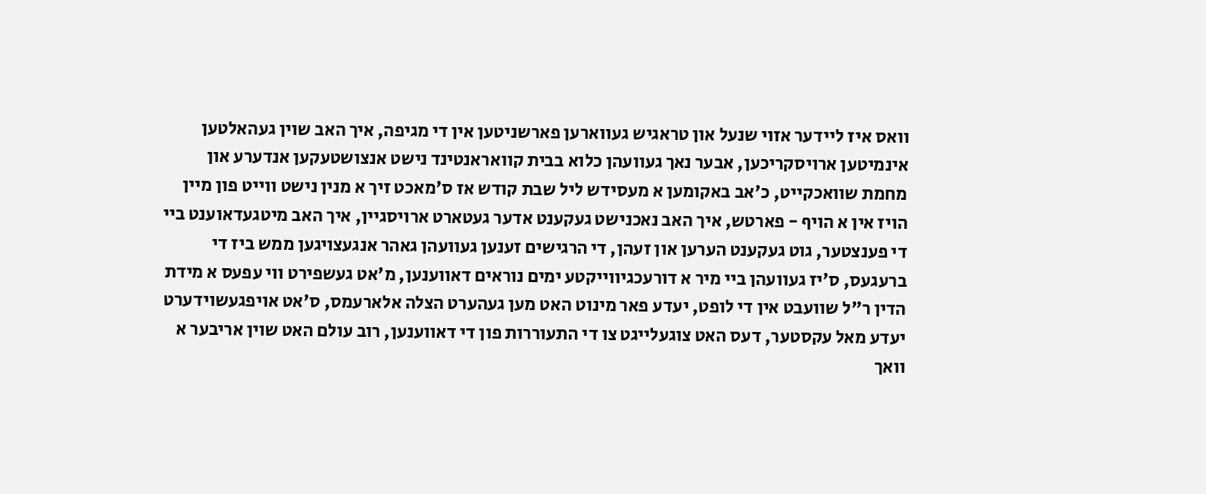וואס איז ליידער אזוי שנעל און טראגיש געווארען פארשניטען אין די מגיפה, איך האב שוין געהאלטען אינמיטען ארויסקריכען, אבער נאך געוועהן כלוא בבית קוואראנטינד נישט אנצושטעקען אנדערע און מחמת שוואכקייט, כ'אב באקומען א מעסידש ליל שבת קודש אז ס'מאכט זיך א מנין נישט ווייט פון מיין הויז אין א הויף - פארטש, איך האב נאכנישט געקענט אדער געטארט ארויסגיין, איך האב מיטגעדאוענט ביי די פענצטער, גוט געקענט הערען און זעהן, די הרגישים זענען געוועהן גאהר אנגעצויגען ממש ביז די ברעגעס, ס'יז געוועהן ביי מיר א דורעכגיווייקטע ימים נוראים דאווענען, מ'אט געשפירט ווי עפעס א מידת הדין ר"ל שוועבט אין די לופט, יעדע פאר מינוט האט מען געהערט הצלה אלארעמס, ס'אט אויפגעשוידערט יעדע מאל עקסטער, דעס האט צוגעלייגט צו די התעוררות פון די דאווענען, רוב עולם האט שוין אריבער א וואך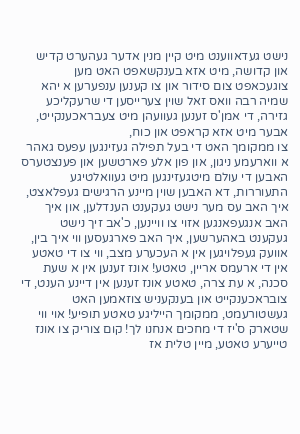נישט געדאווענט מיט קיין מנין אדער געהערט קדיש און קדושה, מיט אזא בענקשאפט האט מען צוגעכאפט צום סידור און צו קענען ענפערען א יהא שמיה רבה וואס זאל שוין צערייסען די שרעקליכע גזירה, די אמן'ס זענען געוועהן מיט צעבראכענקייט, אבער מיט אזא קראפט און כוח,
צו ממקומך האט די בעל תפילה געזינגען עפעס גאהר א ווארעמע ניגון, און פון אלע פארטשען און פענצטערס האבען די עולם מיטגעזינגען מיט געוואלטיגע התעוררות, דא האבען שוין מיינע הרגישים געפלאצט, איך האב עס מער נישט געקענט הענדלען, און איך האב אנגעפאנגען אזוי צו וויינען, כ'אב זיך נישט געקענט באהערשען, איך האב פארגעסען ווי איך בין, אוועק געפלויגען אין א העכערע מצב, ווי צו די טאטע אין די ארעמס אריין, טאטע! אונז זענען אין א שעת סכנה, א עת צרה, טאטע אונז זענען אין דיינע הענט, די צובראכענקייט און בענקעניש צוזאמען האט געשטורעמט, ממקומך הייליגע טאטע תופיע! אוי ווי שטארק ס'יז די מחכים אנחנו לך! קום צוריק צו אונז טייערע טאטע, מיין טלית אז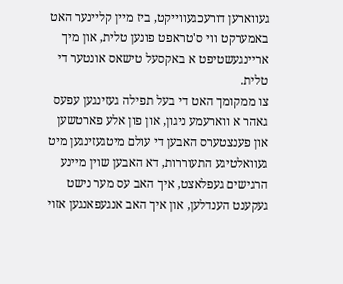געווארען דורעכגעווייקט, ביז מיין קליינער האט באמערקט ווי ס'טראפט פונען טלית, און מיך אריינגעשטיפט א באקסעל טישאס אונטער די טלית.
צו ממקומך האט די בעל תפילה געזינגען עפעס גאהר א ווארעמע ניגון, און פון אלע פארטשען און פענצטערס האבען די עולם מיטגעזינגען מיט געוואלטיגע התעוררות, דא האבען שוין מיינע הרגישים געפלאצט, איך האב עס מער נישט געקענט הענדלען, און איך האב אנגעפאנגען אזוי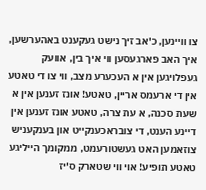צו וויינען, כ'אב זיך נישט געקענט באהערשען, איך האב פארגעסען ווי איך בין, אוועק געפלויגען אין א העכערע מצב, ווי צו די טאטע אין די ארעמס אריין, טאטע! אונז זענען אין א שעת סכנה, א עת צרה, טאטע אונז זענען אין דיינע הענט, די צובראכענקייט און בענקעניש צוזאמען האט געשטורעמט, ממקומך הייליגע טאטע תופיע! אוי ווי שטארק ס'יז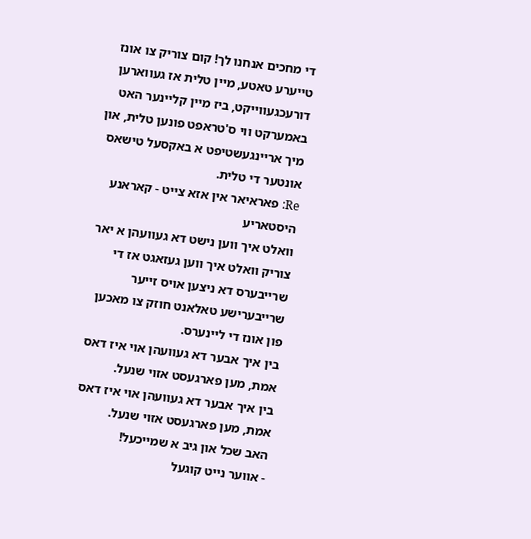די מחכים אנחנו לך! קום צוריק צו אונז טייערע טאטע, מיין טלית אז געווארען דורעכגעווייקט, ביז מיין קליינער האט באמערקט ווי ס'טראפט פונען טלית, און מיך אריינגעשטיפט א באקסעל טישאס אונטער די טלית.
Re: פאראיאר אין אזא צייט - קאראנע היסטאריע
וואלט איך ווען נישט דא געוועהן א יאר צוריק וואלט איך ווען געזאגט אז די שרייבערס דא ניצען אויס זייער שרייבערישע טאלאנט חוזק צו מאכען פון אונז די ליינערס.
בין איך אבער דא געוועהן אוי איז דאס אמת, מען פארגעסט אזוי שנעל.
בין איך אבער דא געוועהן אוי איז דאס אמת, מען פארגעסט אזוי שנעל.
האב שכל און גיב א שמייכעל!
- אווער נייט קוגעל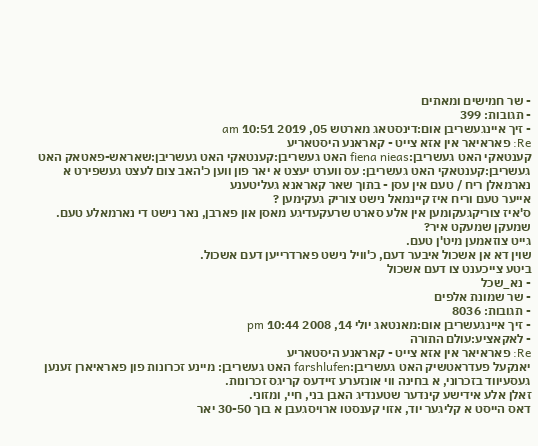- שר חמישים ומאתים
- תגובות: 399
- זיך איינגעשריבן אום:דינסטאג מארטש 05, 2019 10:51 am
Re: פאראיאר אין אזא צייט - קאראנע היסטאריע
קענטאקי האט געשריבן:fiena nieas האט געשריבן:קענטאקי האט געשריבן:שאראש-פאטאק האט געשריבן:קענטאקי האט געשריבן: עס ווערט יעצט א יאר פון ווען כ'האב צום לעצט געשפירט א נארמאלן ריח / טעם אין עסן - בתוך שאר קאראנא געליטענע
אייער טעם וריח איז קיינמאל נישט צוריק געקימען ?
ס'איז צוריקגעקומען אין אלע סארט שרעקעדיגע מאסן און פארבן, נאר נישט די נארמאלע טעם.
שמעקן שמעקט איר?
גייט צוזאמען מיט'ן טעם.
שוין דא אן אשכול איבער דעם, כ'וויל נישט פארדרייען דעם אשכול.
ביטע צייכענט צו דעם אשכול
- נא_שכל
- שר שמונת אלפים
- תגובות: 8036
- זיך איינגעשריבן אום:מאנטאג יולי 14, 2008 10:44 pm
- לאקאציע:עולם התורה
Re: פאראיאר אין אזא צייט - קאראנע היסטאריע
יאנקעל פעדראטשיק האט געשריבן:farshlufen האט געשריבן: מיינע זכרונות פון פאראיארן זענען געסעיווד בזכרוני, א בחינה ווי אונזערע זיידעס קריגס זכרונות.
זאלן אלע אידישע קינדער שטענדיג האבן בני, חיי, ומזוני.
דאס הייסט א קליגער יוד, אזוי קענסטו ארויסגעבן א בוך 30-50 יאר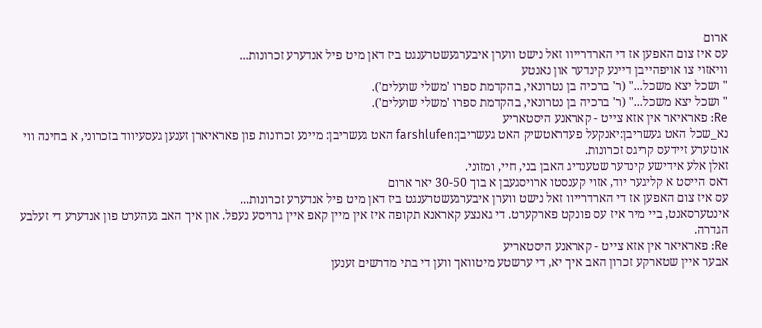ארום
עס איז צום האפען אז די הארדרייוו זאל נישט ווערן איבערגעשטרענגט ביז דאן מיט פיל אנדערע זכרונות...
וויאזוי צו אויפהייבן דיינע קינדער און נאנטע
" ושכל יצא משכל..." (ר' ברכיה בן נטרונאי, בהקדמת ספרו 'משלי שועלים').
" ושכל יצא משכל..." (ר' ברכיה בן נטרונאי, בהקדמת ספרו 'משלי שועלים').
Re: פאראיאר אין אזא צייט - קאראנע היסטאריע
נא_שכל האט געשריבן:יאנקעל פעדראטשיק האט געשריבן:farshlufen האט געשריבן: מיינע זכרונות פון פאראיארן זענען געסעיווד בזכרוני, א בחינה ווי אונזערע זיידעס קריגס זכרונות.
זאלן אלע אידישע קינדער שטענדיג האבן בני, חיי, ומזוני.
דאס הייסט א קליגער יוד, אזוי קענסטו ארויסגעבן א בוך 30-50 יאר ארום
עס איז צום האפען אז די הארדרייוו זאל נישט ווערן איבערגעשטרענגט ביז דאן מיט פיל אנדערע זכרונות...
אינטערסאנט, ביי מיר איז עס פונקט פארקערט. די גאנצע קאראנא תקופה איז אין מיין קאפ איין גרויסע נעפל. און איך האב געהערט פון אנדערע די זעלבע הגדרה.
Re: פאראיאר אין אזא צייט - קאראנע היסטאריע
אבער איין שטארקע זכרון האב איך יא, די ערשטע מיטוואך ווען די בתי מדרשים זענען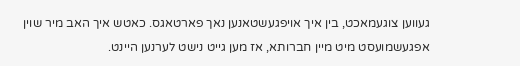געווען צוגעמאכט, בין איך אויפגעשטאנען נאך פארטאגס. כאטש איך האב מיר שוין אפגעשמועסט מיט מיין חברותא, אז מען גייט נישט לערנען היינט.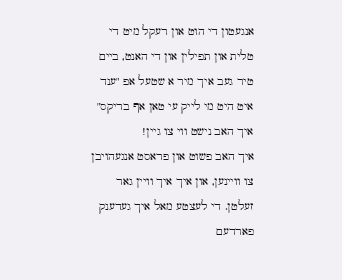אנגעטון די הוט און רעקל מיט די טלית און תפילין און די האנט, ביים טיר געב איך מיר א שטעל אפ "ענד איט היט מי לייק עי טאן אף בריקס" איך האב נישט ווי צו גיין!
איך האב פשוט און פראסט אנגעהויבן צו וויינען, און איך איך וויין גאר זעלטן. די לעצטע מאל איך געדענק פארדעם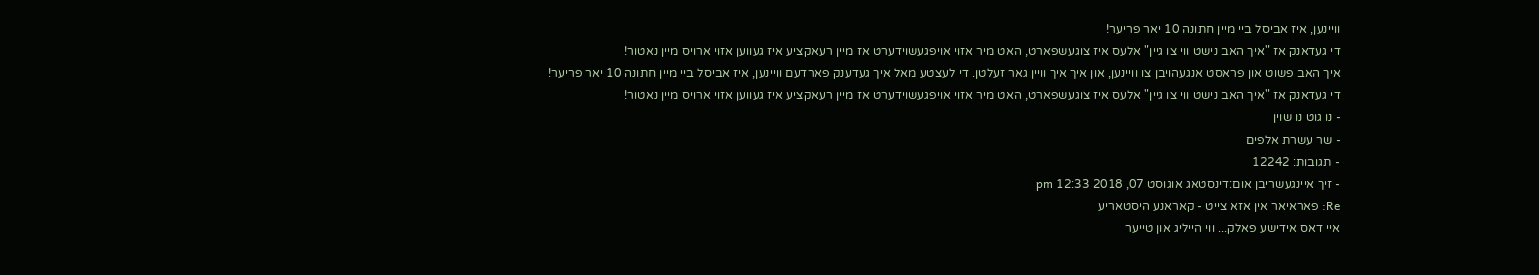וויינען, איז אביסל ביי מיין חתונה 10 יאר פריער!
די געדאנק אז "איך האב נישט ווי צו גיין" אלעס איז צוגעשפארט, האט מיר אזוי אויפגעשוידערט אז מיין רעאקציע איז געווען אזוי ארויס מיין נאטור!
איך האב פשוט און פראסט אנגעהויבן צו וויינען, און איך איך וויין גאר זעלטן. די לעצטע מאל איך געדענק פארדעם וויינען, איז אביסל ביי מיין חתונה 10 יאר פריער!
די געדאנק אז "איך האב נישט ווי צו גיין" אלעס איז צוגעשפארט, האט מיר אזוי אויפגעשוידערט אז מיין רעאקציע איז געווען אזוי ארויס מיין נאטור!
- נו גוט נו שוין
- שר עשרת אלפים
- תגובות: 12242
- זיך איינגעשריבן אום:דינסטאג אוגוסט 07, 2018 12:33 pm
Re: פאראיאר אין אזא צייט - קאראנע היסטאריע
איי דאס אידישע פאלק... ווי הייליג און טייער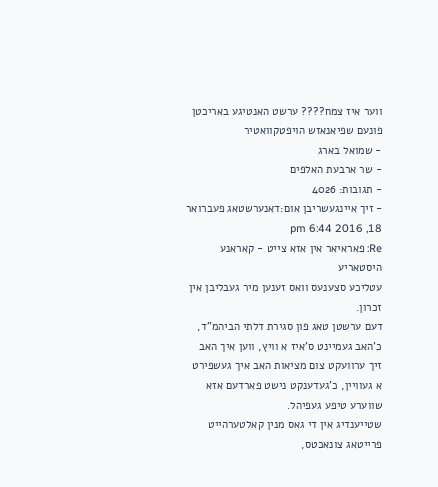ווער איז צמח???? ערשט האנטיגע באריכטן פונעם שפיאנאזש הויפטקוואטיר
- שמואל בארג
- שר ארבעת האלפים
- תגובות: 4026
- זיך איינגעשריבן אום:דאנערשטאג פעברואר 18, 2016 6:44 pm
Re: פאראיאר אין אזא צייט - קאראנע היסטאריע
עטליכע סצענעס וואס זענען מיר געבליבן אין זכרון.
דעם ערשטן טאג פון סגירת דלתי הביהמ"ד, כ'האב געמיינט ס'איז א וויץ, ווען איך האב זיך ערוועקט צום מציאות האב איך געשפירט א געוויין, כ'געדענקט נישט פארדעם אזא שווערע טיפע געפיהל.
שטייענדיג אין די גאס מנין קאלטערהייט פרייטאג צונאכטס,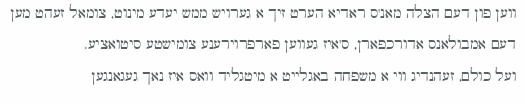ווען פון דעם הצלה מאנ'ס ראדיא הערט זיך א גערויש ממש יעדע מינוט, צומאל זעהט מען דעם אמבולאנס אדורכפארן, ס'איז געווען פארפרוירענע צומישטע סיטואציע.
ועל כולם, זעהנדיג ווי א משפחה באגלייט א מיטגליד וואס איז נאך געגאנגען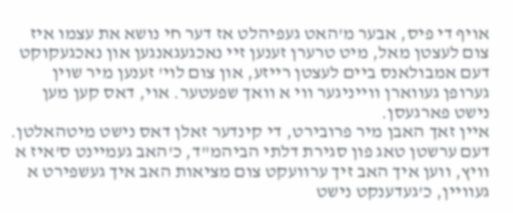אויף די פיס, אבער מ'האט געפיהלט אז דער חי נושא את עצמו איז צום לעצטן מאל, מיט טרערן זענען זיי נאכגעגאנגען און נאכגעקוקט דעם אמבולאנס ביים לעצטן רייזע, און צום לוי' זענען מיר שוין גערופן געווארן ווייניגער ווי א וואך שפעטער. אוי, דאס קען מען נישט פארגעסן.
איין זאך האבן מיר פרובירט, די קינדער זאלן דאס נישט מיטהאלטן.
דעם ערשטן טאג פון סגירת דלתי הביהמ"ד, כ'האב געמיינט ס'איז א וויץ, ווען איך האב זיך ערוועקט צום מציאות האב איך געשפירט א געוויין, כ'געדענקט נישט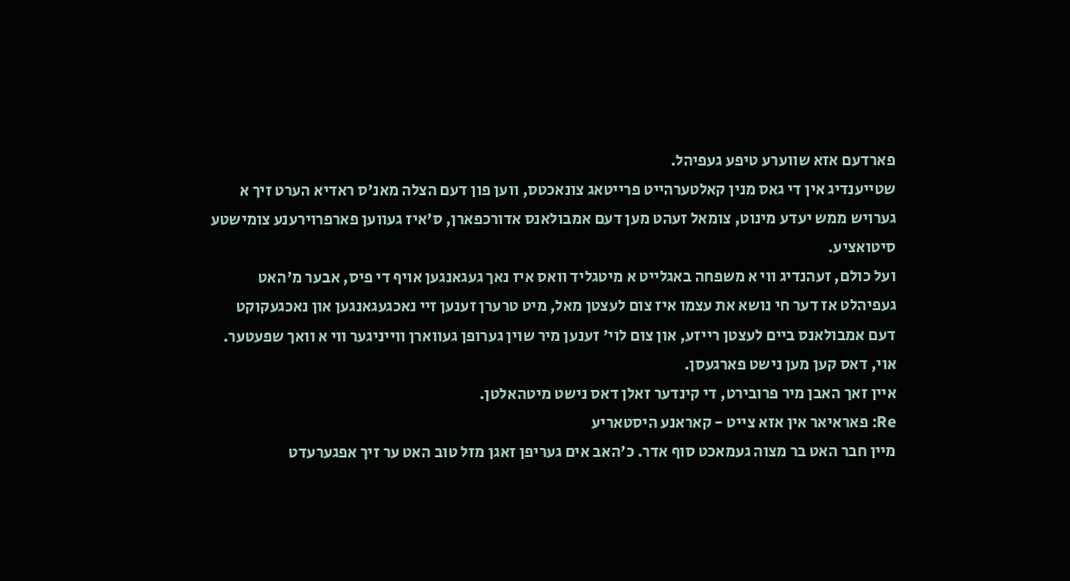פארדעם אזא שווערע טיפע געפיהל.
שטייענדיג אין די גאס מנין קאלטערהייט פרייטאג צונאכטס, ווען פון דעם הצלה מאנ'ס ראדיא הערט זיך א גערויש ממש יעדע מינוט, צומאל זעהט מען דעם אמבולאנס אדורכפארן, ס'איז געווען פארפרוירענע צומישטע סיטואציע.
ועל כולם, זעהנדיג ווי א משפחה באגלייט א מיטגליד וואס איז נאך געגאנגען אויף די פיס, אבער מ'האט געפיהלט אז דער חי נושא את עצמו איז צום לעצטן מאל, מיט טרערן זענען זיי נאכגעגאנגען און נאכגעקוקט דעם אמבולאנס ביים לעצטן רייזע, און צום לוי' זענען מיר שוין גערופן געווארן ווייניגער ווי א וואך שפעטער. אוי, דאס קען מען נישט פארגעסן.
איין זאך האבן מיר פרובירט, די קינדער זאלן דאס נישט מיטהאלטן.
Re: פאראיאר אין אזא צייט - קאראנע היסטאריע
מיין חבר האט בר מצוה געמאכט סוף אדר. כ'האב אים געריפן זאגן מזל טוב האט ער זיך אפגערעדט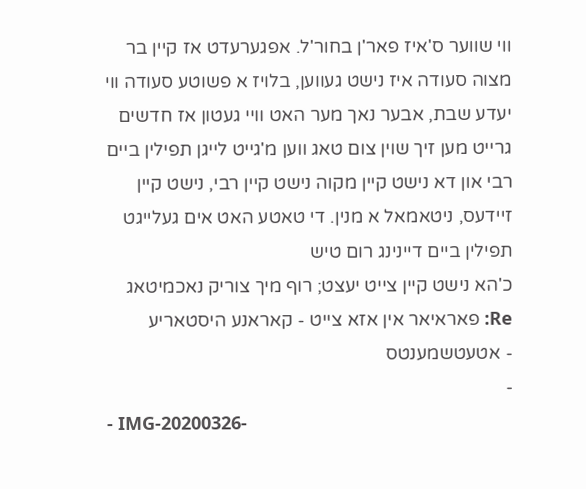ווי שווער ס'איז פאר'ן בחור'ל. אפגערעדט אז קיין בר מצוה סעודה איז נישט געווען, בלויז א פשוטע סעודה ווי יעדע שבת, אבער נאך מער האט וויי געטון אז חדשים גרייט מען זיך שוין צום טאג ווען מ'גייט לייגן תפילין ביים רבי און דא נישט קיין מקוה נישט קיין רבי, נישט קיין זיידעס, ניטאמאל א מנין. די טאטע האט אים געלייגט תפילין ביים דיינינג רום טיש
כ'הא נישט קיין צייט יעצט; רוף מיך צוריק נאכמיטאג
Re: פאראיאר אין אזא צייט - קאראנע היסטאריע
- אטעטשמענטס
-
- IMG-20200326-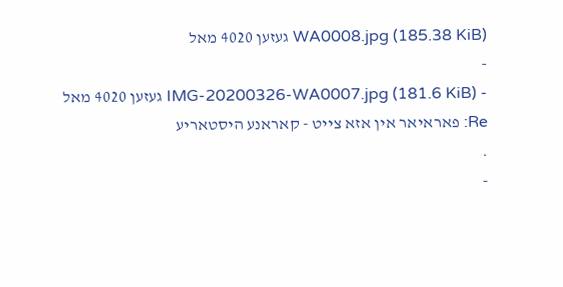WA0008.jpg (185.38 KiB) געזען 4020 מאל
-
- IMG-20200326-WA0007.jpg (181.6 KiB) געזען 4020 מאל
Re: פאראיאר אין אזא צייט - קאראנע היסטאריע
.
-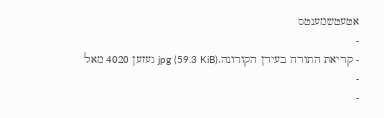אטעטשמענטס
-
- קריאת התורה בעידן הקורונה.jpg (59.3 KiB) געזען 4020 מאל
-
-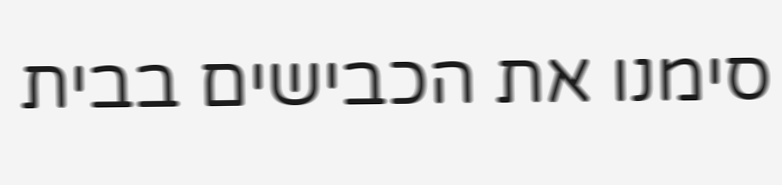סימנו את הכבישים בבית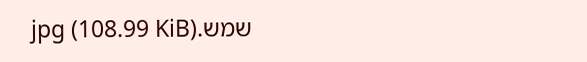שמש.jpg (108.99 KiB)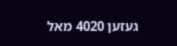געזען 4020 מאל